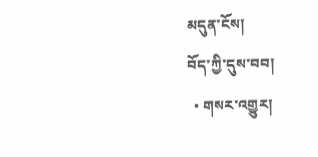མདུན་ངོས།
བོད་ཀྱི་དུས་བབ།
  • གསར་འགྱུར།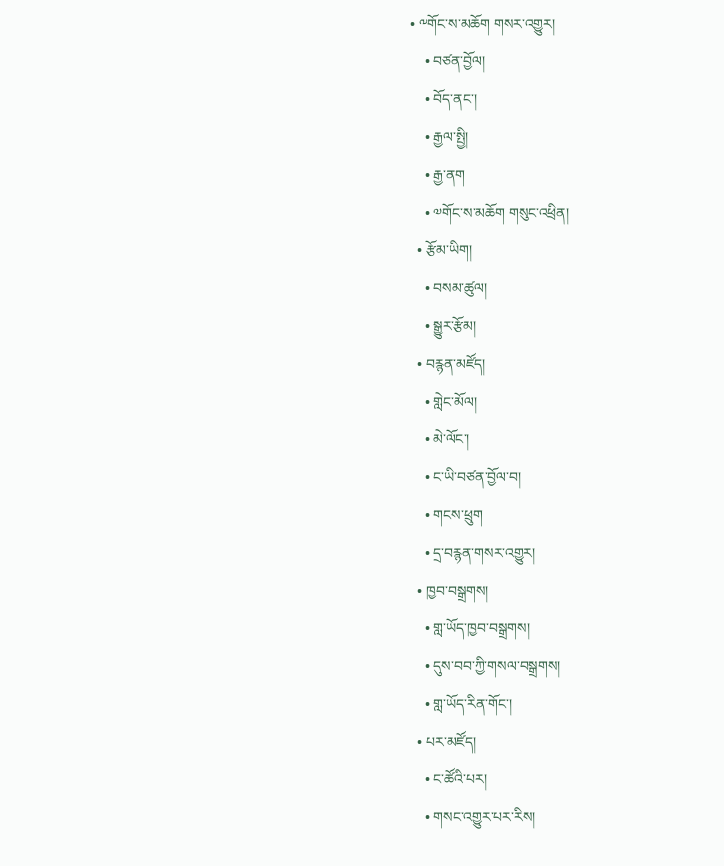• ༸གོང་ས་མཆོག གསར་འགྱུར།
    • བཙན་བྱོལ།
    • བོད་ནང་།
    • རྒྱལ་སྤྱི།
    • རྒྱ་ནག
    • ༧གོང་ས་མཆོག གསུང་འཕྲིན།
  • རྩོམ་ཡིག།
    • བསམ་ཚུལ།
    • སྒྱུར་རྩོམ།
  • བརྙན་མཛོད།
    • གླེང་མོལ།
    • མེ་ལོང་།
    • ང་ཡི་བཙན་བྱོལ་བ།
    • གངས་ཕྲུག
    • དྲ་བརྙན་གསར་འགྱུར།
  • ཁྱབ་བསྒྲགས།
    • གླ་ཡོད་ཁྱབ་བསྒྲགས།
    • དུས་བབ་ཀྱི་གསལ་བསྒྲགས།
    • གླ་ཡོད་རིན་གོང་།
  • པར་མཛོད།
    • ང་ཚོའི་པར།
    • གསང་འགྱུར་པར་རིས།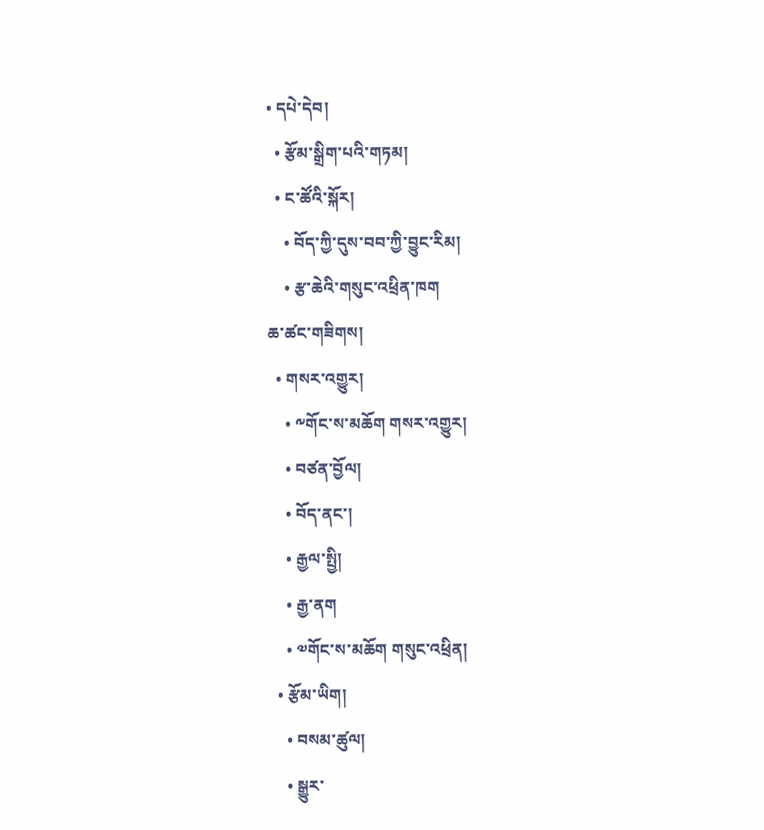• དཔེ་དེབ།
  • རྩོམ་སྒྲིག་པའི་གཏམ།
  • ང་ཚོའི་སྐོར།
    • བོད་ཀྱི་དུས་བབ་ཀྱི་བྱུང་རིམ།
    • རྩ་ཆེའི་གསུང་འཕྲིན་ཁག
ཆ་ཚང་གཟིགས།
  • གསར་འགྱུར།
    • ༸གོང་ས་མཆོག གསར་འགྱུར།
    • བཙན་བྱོལ།
    • བོད་ནང་།
    • རྒྱལ་སྤྱི།
    • རྒྱ་ནག
    • ༧གོང་ས་མཆོག གསུང་འཕྲིན།
  • རྩོམ་ཡིག།
    • བསམ་ཚུལ།
    • སྒྱུར་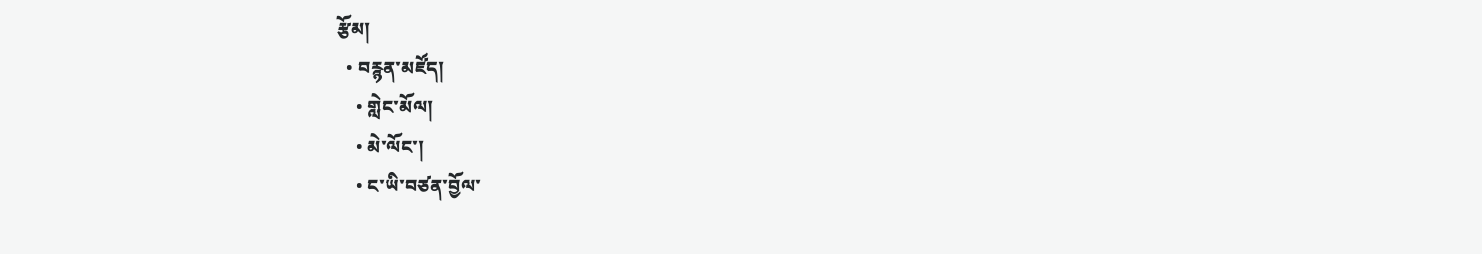རྩོམ།
  • བརྙན་མཛོད།
    • གླེང་མོལ།
    • མེ་ལོང་།
    • ང་ཡི་བཙན་བྱོལ་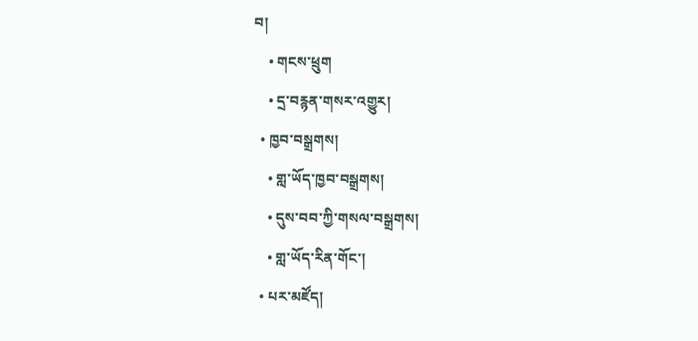བ།
    • གངས་ཕྲུག
    • དྲ་བརྙན་གསར་འགྱུར།
  • ཁྱབ་བསྒྲགས།
    • གླ་ཡོད་ཁྱབ་བསྒྲགས།
    • དུས་བབ་ཀྱི་གསལ་བསྒྲགས།
    • གླ་ཡོད་རིན་གོང་།
  • པར་མཛོད།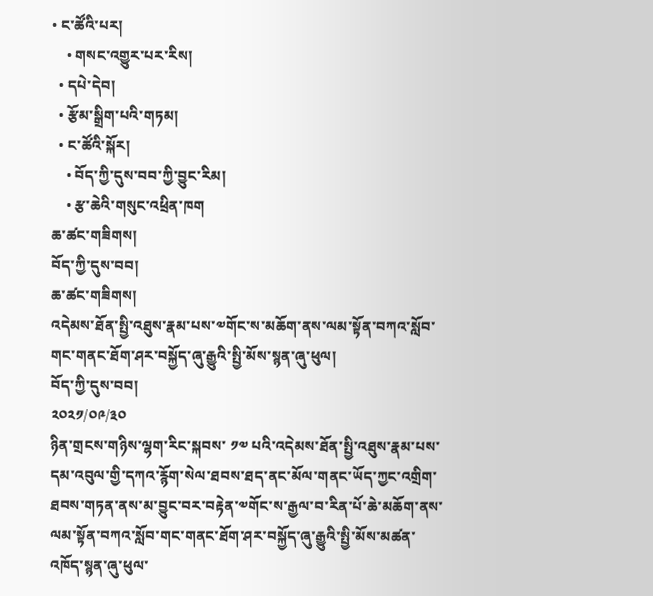• ང་ཚོའི་པར།
    • གསང་འགྱུར་པར་རིས།
  • དཔེ་དེབ།
  • རྩོམ་སྒྲིག་པའི་གཏམ།
  • ང་ཚོའི་སྐོར།
    • བོད་ཀྱི་དུས་བབ་ཀྱི་བྱུང་རིམ།
    • རྩ་ཆེའི་གསུང་འཕྲིན་ཁག
ཆ་ཚང་གཟིགས།
བོད་ཀྱི་དུས་བབ།
ཆ་ཚང་གཟིགས།
འདེམས་ཐོན་སྤྱི་འཐུས་རྣམ་པས་༧གོང་ས་མཆོག་ནས་ལམ་སྟོན་བཀའ་སློབ་གང་གནང་ཐོག་ཤར་བསྐྱོད་ཞུ་རྒྱུའི་སྤྱི་མོས་སྙན་ཞུ་ཕུལ།
བོད་ཀྱི་དུས་བབ།
༢༠༢༡/༠༩/༣༠
ཉིན་གྲངས་གཉིས་ལྷག་རིང་སྐབས་ ༡༧ པའི་འདེམས་ཐོན་སྤྱི་འཐུས་རྣམ་པས་དམ་འབུལ་གྱི་དཀའ་རྙོག་སེལ་ཐབས་ཐད་ནང་མོལ་གནང་ཡོད་ཀྱང་འགྲིག་ཐབས་གཏན་ནས་མ་བྱུང་བར་བརྟེན་༧གོང་ས་རྒྱལ་བ་རིན་པོ་ཆེ་མཆོག་ནས་ལམ་སྟོན་བཀའ་སློབ་གང་གནང་ཐོག་ཤར་བསྐྱོད་ཞུ་རྒྱུའི་སྤྱི་མོས་མཚན་འཁོད་སྙན་ཞུ་ཕུལ་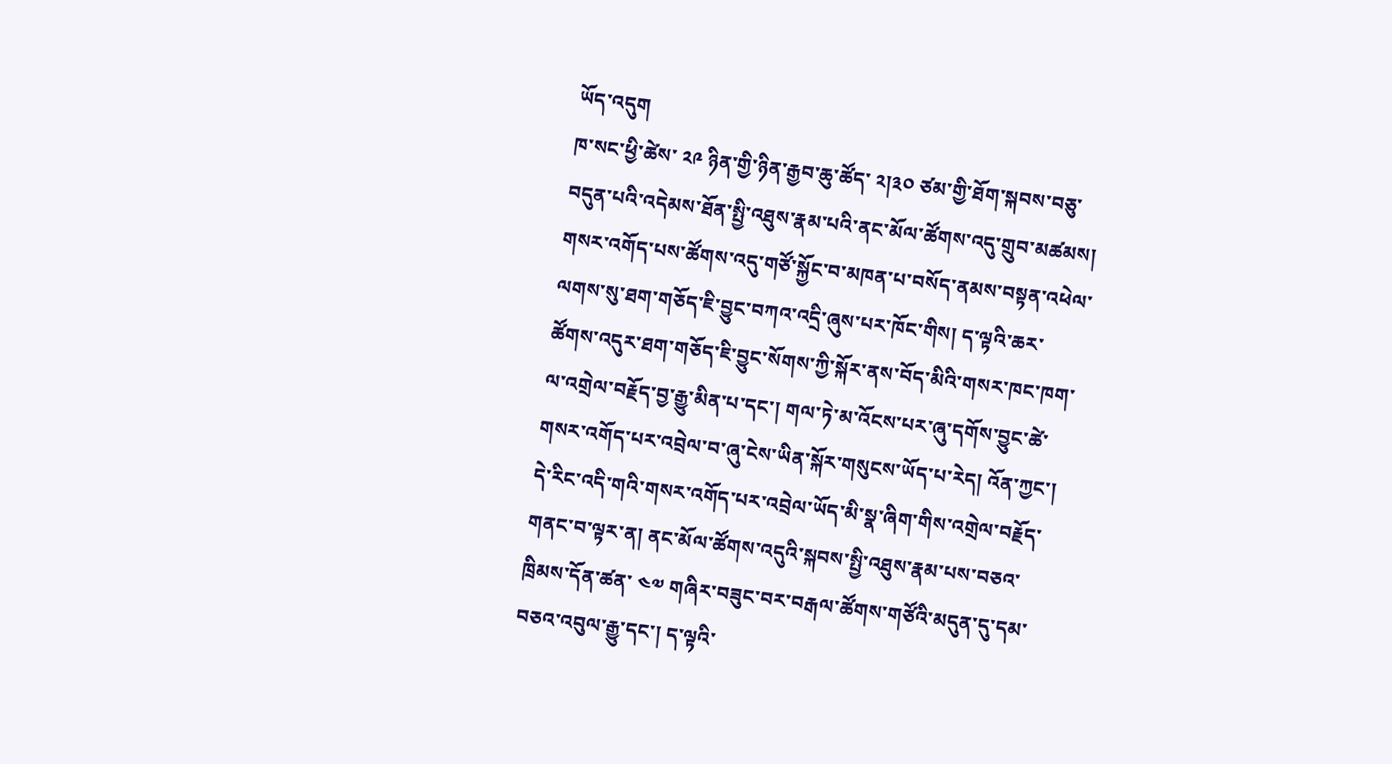ཡོད་འདུག
ཁ་སང་ཕྱི་ཚེས་ ༢༩ ཉིན་གྱི་ཉིན་རྒྱབ་ཆུ་ཚོད་ ༢།༣༠ ཙམ་གྱི་ཐོག་སྐབས་བཅུ་བདུན་པའི་འདེམས་ཐོན་སྤྱི་འཐུས་རྣམ་པའི་ནང་མོལ་ཚོགས་འདུ་གྲུབ་མཚམས། གསར་འགོད་པས་ཚོགས་འདུ་གཙོ་སྐྱོང་བ་མཁན་པ་བསོད་ནམས་བསྟན་འཕེལ་ལགས་སུ་ཐག་གཅོད་ཇི་བྱུང་བཀའ་འདྲི་ཞུས་པར་ཁོང་གིས། ད་ལྟའི་ཆར་ཚོགས་འདུར་ཐག་གཅོད་ཇི་བྱུང་སོགས་ཀྱི་སྐོར་ནས་བོད་མིའི་གསར་ཁང་ཁག་ལ་འགྲེལ་བརྗོད་བྱ་རྒྱུ་མིན་པ་དང་། གལ་ཏེ་མ་འོངས་པར་ཞུ་དགོས་བྱུང་ཚེ་གསར་འགོད་པར་འབྲེལ་བ་ཞུ་ངེས་ཡིན་སྐོར་གསུངས་ཡོད་པ་རེད། འོན་ཀྱང་། དེ་རིང་འདི་གའི་གསར་འགོད་པར་འབྲེལ་ཡོད་མི་སྣ་ཞིག་གིས་འགྲེལ་བརྗོད་གནང་བ་ལྟར་ན། ནང་མོལ་ཚོགས་འདུའི་སྐབས་སྤྱི་འཐུས་རྣམ་པས་བཅའ་ཁྲིམས་དོན་ཚན་ ༤༧ གཞིར་བཟུང་བར་བརྒལ་ཚོགས་གཙོའི་མདུན་དུ་དམ་བཅའ་འབུལ་རྒྱུ་དང་། ད་ལྟའི་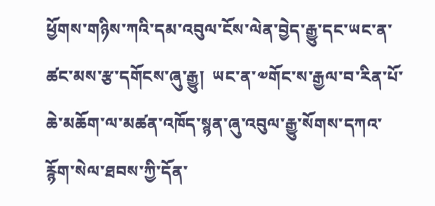ཕྱོགས་གཉིས་ཀའི་དམ་འབུལ་ངོས་ལེན་བྱེད་རྒྱུ་དང་ཡང་ན་ཚང་མས་རྩ་དགོངས་ཞུ་རྒྱུ།  ཡང་ན་༧གོང་ས་རྒྱལ་བ་རིན་པོ་ཆེ་མཆོག་ལ་མཚན་འཁོད་སྙན་ཞུ་འབུལ་རྒྱུ་སོགས་དཀའ་རྙོག་སེལ་ཐབས་ཀྱི་དོན་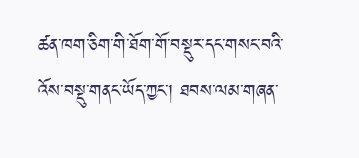ཚན་ཁག་ཅིག་གི་ཐོག་གོ་བསྡུར་དང་གསང་བའི་འོས་བསྡུ་གནང་ཡོད་ཀྱང་། ཐབས་ལམ་གཞན་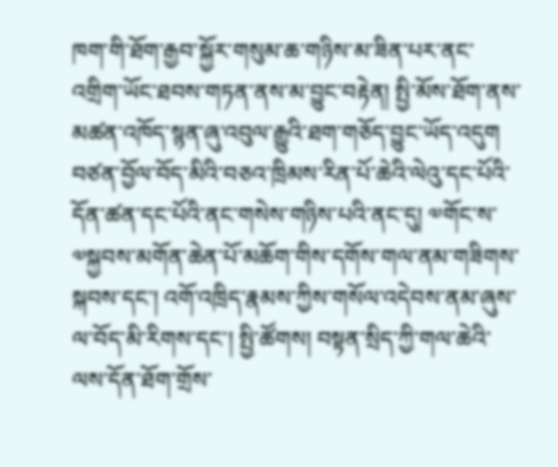ཁག་གི་ཐོག་རྒྱབ་སྐྱོར་གསུམ་ཆ་གཉིས་མ་ཟིན་པར་ནང་འགྲིག་ཡོང་ཐབས་གཏན་ནས་མ་བྱུང་བརྟེན། སྤྱི་མོས་ཐོག་ནས་མཚན་འཁོད་སྙན་ཞུ་འབུལ་རྒྱུའི་ཐག་གཅོད་བྱུང་ཡོད་འདུག
བཙན་བྱོལ་བོད་མིའི་བཅའ་ཁྲིམས་རིན་པོ་ཆེའི་ལེའུ་དང་པོའི་དོན་ཚན་དང་པོའི་ནང་གསེས་གཉིས་པའི་ནང་དུ། ༧གོང་ས་༧སྐྱབས་མགོན་ཆེན་པོ་མཆོག་གིས་དགོས་གལ་ནམ་གཟིགས་སྐབས་དང་། འགོ་འཁྲིད་རྣམས་ཀྱིས་གསོལ་འདེབས་ནམ་ཞུས་ལ་བོད་མི་རིགས་དང་། སྤྱི་ཚོགས། བསྟན་སྲིད་ཀྱི་གལ་ཆེའི་ལས་དོན་ཐོག་གྲོས་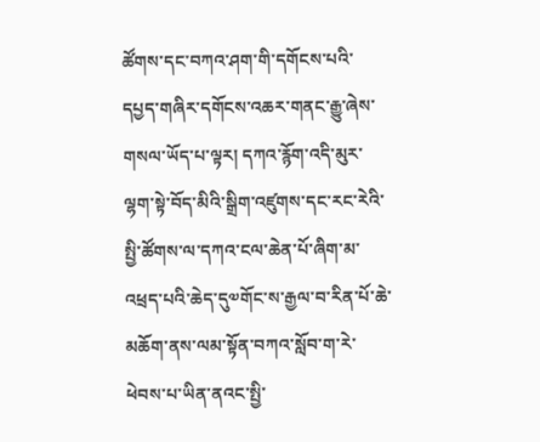ཚོགས་དང་བཀའ་ཤག་གི་དགོངས་པའི་དཔྱད་གཞིར་དགོངས་འཆར་གནང་རྒྱུ་ཞེས་གསལ་ཡོད་པ་ལྟར། དཀའ་རྙོག་འདི་མུར་ལྷག་སྟེ་བོད་མིའི་སྒྲིག་འཛུགས་དང་རང་རེའི་སྤྱི་ཚོགས་ལ་དཀའ་ངལ་ཆེན་པོ་ཞིག་མ་འཕྲད་པའི་ཆེད་དུ༧གོང་ས་རྒྱལ་བ་རིན་པོ་ཆེ་མཆོག་ནས་ལམ་སྟོན་བཀའ་སློབ་ག་རེ་ཕེབས་པ་ཡིན་ནའང་སྤྱི་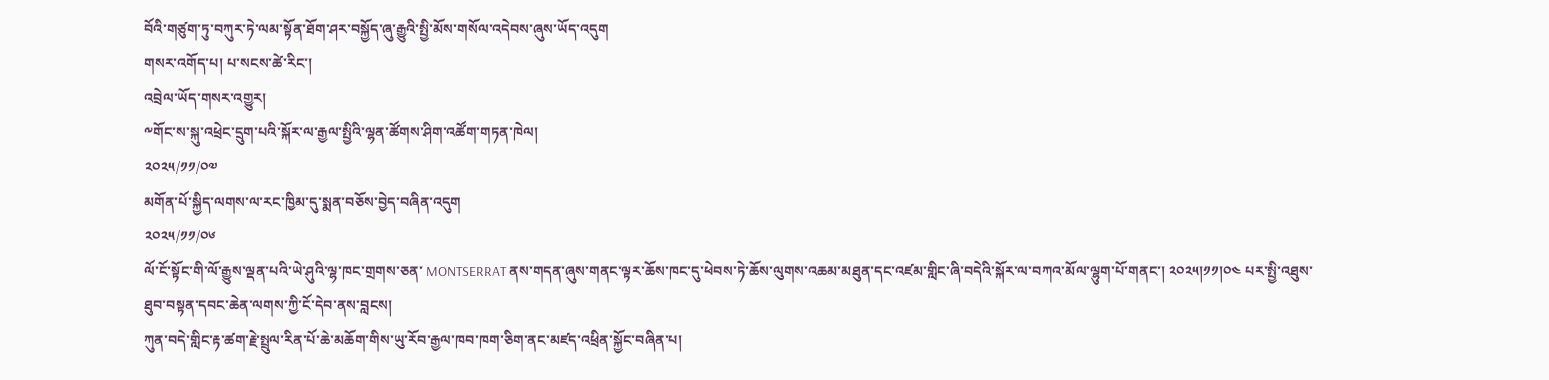བོའི་གཙུག་ཏུ་བཀུར་ཏེ་ལམ་སྟོན་ཐོག་ཤར་བསྐྱོད་ཞུ་རྒྱུའི་སྤྱི་མོས་གསོལ་འདེབས་ཞུས་ཡོད་འདུག
གསར་འགོད་པ། པ་སངས་ཚེ་རིང་།
འབྲེལ་ཡོད་གསར་འགྱུར།
༸གོང་ས་སྐུ་འཕྲེང་དྲུག་པའི་སྐོར་ལ་རྒྱལ་སྤྱིའི་ལྷན་ཚོགས་ཤིག་འཚོག་གཏན་ཁེལ།
༢༠༢༥/༡༡/༠༧
མགོན་པོ་སྐྱིད་ལགས་ལ་རང་ཁྱིམ་དུ་སྨན་བཅོས་བྱེད་བཞིན་འདུག
༢༠༢༥/༡༡/༠༦
ལོ་ངོ་སྟོང་གི་ལོ་རྒྱུས་ལྡན་པའི་ཡེ་ཤུའི་ལྷ་ཁང་གྲགས་ཅན་ MONTSERRAT ནས་གདན་ཞུས་གནང་ལྟར་ཆོས་ཁང་དུ་ཕེབས་ཏེ་ཆོས་ལུགས་འཆམ་མཐུན་དང་འཛམ་གླིང་ཞི་བདེའི་སྐོར་ལ་བཀའ་མོལ་ལྷུག་པོ་གནང་། ༢༠༢༥།༡༡།༠༤ པར་སྤྱི་འཐུས་ཐུབ་བསྟན་དབང་ཆེན་ལགས་ཀྱི་ངོ་དེབ་ནས་བླངས།
ཀུན་བདེ་གླིང་རྟ་ཚག་རྗེ་སྤྲུལ་རིན་པོ་ཆེ་མཆོག་གིས་ཡུ་རོབ་རྒྱལ་ཁབ་ཁག་ཅིག་ནང་མཛད་འཕྲིན་སྐྱོང་བཞིན་པ།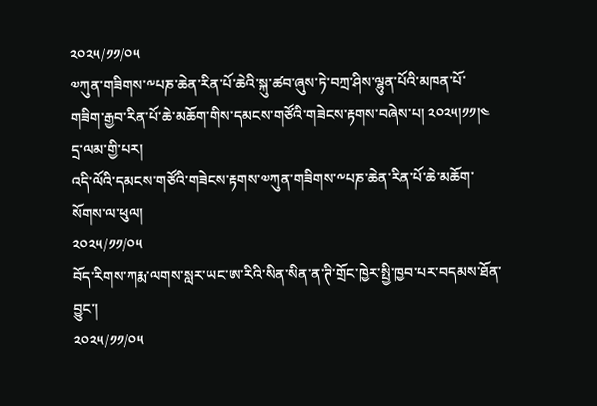༢༠༢༥/༡༡/༠༥
༧ཀུན་གཟིགས་༸པཎ་ཆེན་རིན་པོ་ཆེའི་སྐུ་ཚབ་ཞུས་ཏེ་བཀྲ་ཤིས་ལྷུན་པོའི་མཁན་པོ་གཟིག་རྒྱབ་རིན་པོ་ཆེ་མཆོག་གིས་དམངས་གཙོའི་གཟེངས་རྟགས་བཞེས་པ། ༢༠༢༥།༡༡།༤ དྲ་ལམ་གྱི་པར།
འདི་ལོའི་དམངས་གཙོའི་གཟེངས་རྟགས་༧ཀུན་གཟིགས་༸པཎ་ཆེན་རིན་པོ་ཆེ་མཆོག་སོགས་ལ་ཕུལ།
༢༠༢༥/༡༡/༠༥
བོད་རིགས་ཀརྨ་ལགས་སླར་ཡང་ཨ་རིའི་སིན་སིན་ན་ཊི་གྲོང་ཁྱེར་སྤྱི་ཁྱབ་པར་བདམས་ཐོན་བྱུང་།
༢༠༢༥/༡༡/༠༥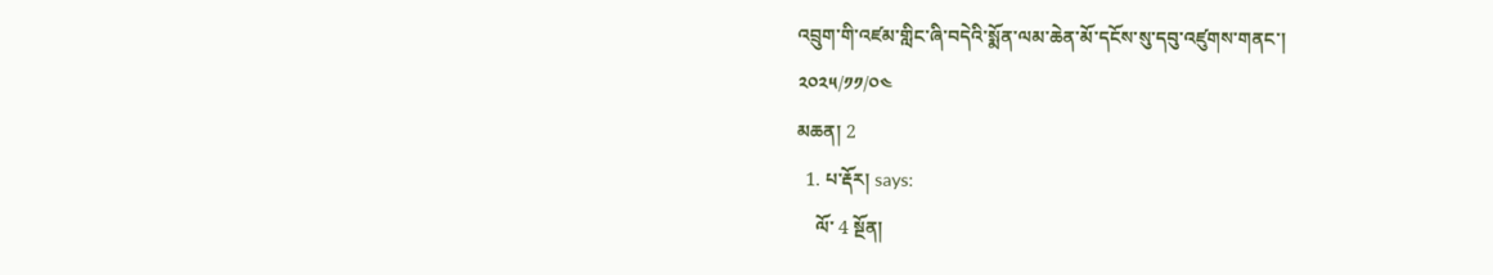འབྲུག་གི་འཛམ་གླིང་ཞི་བདེའི་སྨོན་ལམ་ཆེན་མོ་དངོས་སུ་དབུ་འཛུགས་གནང་།
༢༠༢༥/༡༡/༠༤
མཆན། 2
  1. པ་རྡོར། says:
    ལོ་ 4 སྔོན།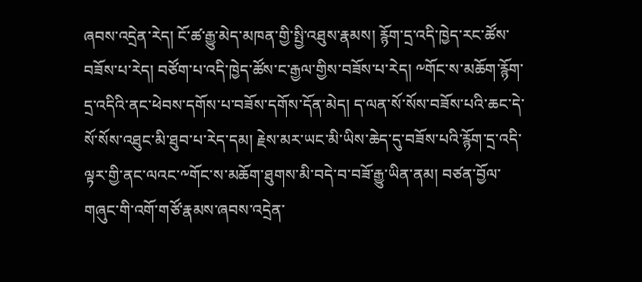ཞབས་འདྲེན་རེད། ངོ་ཚ་རྒྱུ་མེད་མཁན་གྱི་སྤྱི་འཐུས་རྣམས། རྙོག་དྲ་འདི་ཁྱེད་རང་ཚོས་བཟོས་པ་རེད། བཙོག་པ་འདི་ཁྱེད་ཚོས་ང་རྒྱལ་གྱིས་བཟོས་པ་རེད། ༸གོང་ས་མཆོག་རྙོག་དྲ་འདིའི་ནང་ཕེབས་དགོས་པ་བཟོས་དགོས་དོན་མེད། ད་ལན་སོ་སོས་བཟོས་པའི་ཆང་དེ་སོ་སོས་འཐུང་མི་ཐུབ་པ་རེད་དམ། རྗེས་མར་ཡང་མི་ཡིས་ཆེད་དུ་བཟོས་པའི་རྙོག་དྲ་འདི་ལྟར་གྱི་ནང་ལའང་༸གོང་ས་མཆོག་ཐུགས་མི་བདེ་བ་བཟོ་རྒྱུ་ཡིན་ནམ། བཙན་བྱོལ་གཞུང་གི་འགོ་གཙོ་རྣམས་ཞབས་འདྲེན་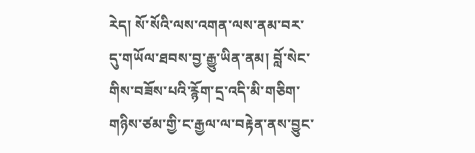རེད། སོ་སོའི་ལས་འགན་ལས་ནམ་བར་དུ་གཡོལ་ཐབས་བྱ་རྒྱུ་ཡིན་ནམ། བློ་སེང་གིས་བཟོས་པའི་རྙོག་དྲ་འདི་མི་གཅིག་གཉིས་ཙམ་གྱི་ང་རྒྱལ་ལ་བརྟེན་ནས་བྱུང་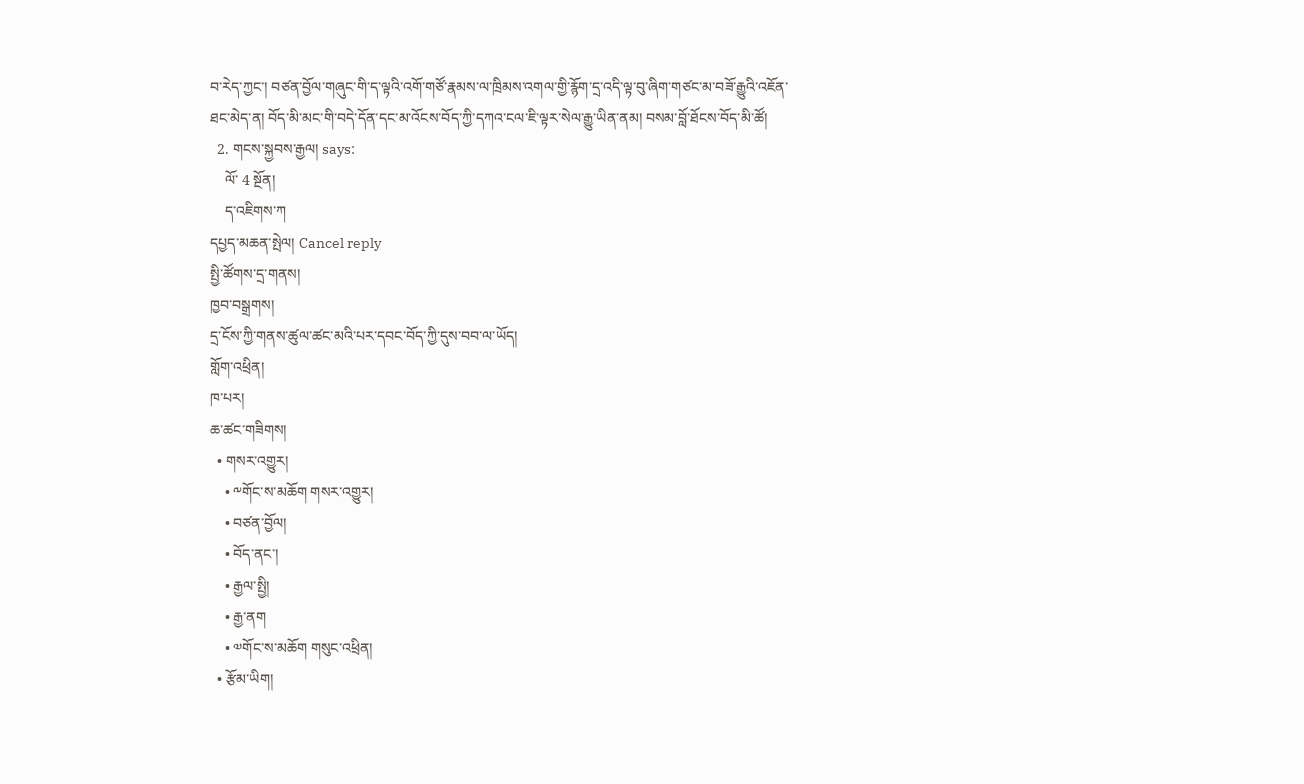བ་རེད་ཀྱང་། བཙན་བྱོལ་གཞུང་གི་ད་ལྟའི་འགོ་གཙོ་རྣམས་ལ་ཁྲིམས་འགལ་གྱི་རྙོག་དྲ་འདི་ལྟ་བུ་ཞིག་གཙང་མ་བཟོ་རྒྱུའི་འཇོན་ཐང་མེད་ན། བོད་མི་མང་གི་བདེ་དོན་དང་མ་འོངས་བོད་ཀྱི་དཀའ་ངལ་ཇི་ལྟར་སེལ་རྒྱུ་ཡིན་ནམ། བསམ་བློ་ཐོངས་བོད་མི་ཚོ།
  2. གངས་སྐྱབས་རྒྱལ། says:
    ལོ་ 4 སྔོན།
    ད་འཇིགས་ཀ
དཔྱད་མཆན་སྤེལ། Cancel reply
སྤྱི་ཚོགས་དྲ་གནས།
ཁྱབ་བསྒྲགས།
དྲ་ངོས་ཀྱི་གནས་ཚུལ་ཚང་མའི་པར་དབང་བོད་ཀྱི་དུས་བབ་ལ་ཡོད།
གློག་འཕྲིན།
ཁ་པར།
ཆ་ཚང་གཟིགས།
  • གསར་འགྱུར།
    • ༸གོང་ས་མཆོག གསར་འགྱུར།
    • བཙན་བྱོལ།
    • བོད་ནང་།
    • རྒྱལ་སྤྱི།
    • རྒྱ་ནག
    • ༧གོང་ས་མཆོག གསུང་འཕྲིན།
  • རྩོམ་ཡིག།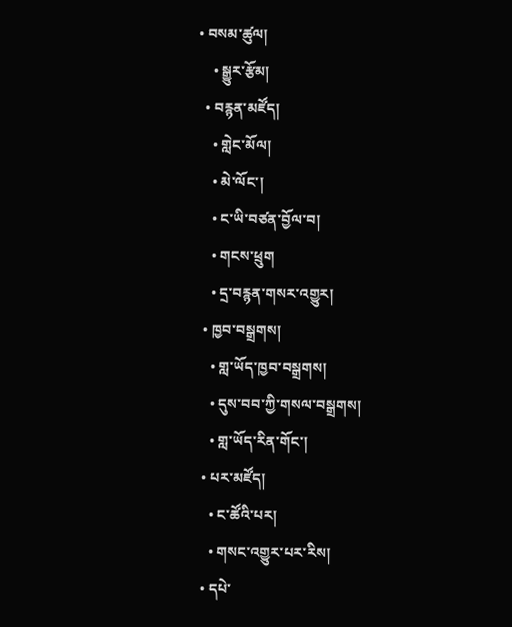• བསམ་ཚུལ།
    • སྒྱུར་རྩོམ།
  • བརྙན་མཛོད།
    • གླེང་མོལ།
    • མེ་ལོང་།
    • ང་ཡི་བཙན་བྱོལ་བ།
    • གངས་ཕྲུག
    • དྲ་བརྙན་གསར་འགྱུར།
  • ཁྱབ་བསྒྲགས།
    • གླ་ཡོད་ཁྱབ་བསྒྲགས།
    • དུས་བབ་ཀྱི་གསལ་བསྒྲགས།
    • གླ་ཡོད་རིན་གོང་།
  • པར་མཛོད།
    • ང་ཚོའི་པར།
    • གསང་འགྱུར་པར་རིས།
  • དཔེ་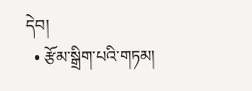དེབ།
  • རྩོམ་སྒྲིག་པའི་གཏམ།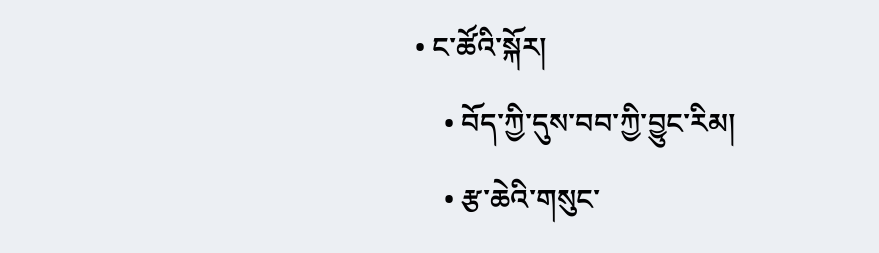• ང་ཚོའི་སྐོར།
    • བོད་ཀྱི་དུས་བབ་ཀྱི་བྱུང་རིམ།
    • རྩ་ཆེའི་གསུང་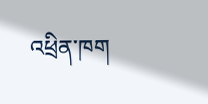འཕྲིན་ཁག